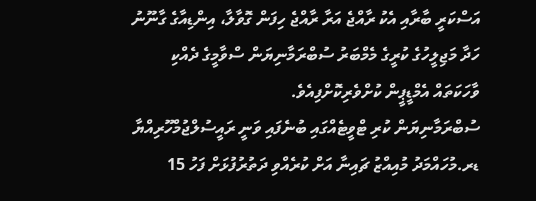އަސްކަރީ ބާރާއި އެކު ރާއްޖެ އަރާ ރާއްޖެ ހިފަން ގޮވާލާ، އިންޑިއާގެ ގާނޫނު ހަދާ މަޖިލީހުގެ ކުރީގެ މެމްބަރު ސުބްރަމާނިޔަން ސްވާމީގެ ދެއްކި ވާހަކަތައް އެމްޑީޕީން ކުށްވެރިކޮށްފިއެވެ.
ސުބްރަމާނިޔަން ކުރި ޓްވީޓެއްގައި ބުނެފައި ވަނީ ރައީސުލްޖުމްހޫރިއްޔާ ޑރ.މުހައްމަދު މުއިއްޒު ޗައިނާ އަށް ކުރެއްވި ދަތުރުފުޅަށް ފަހު 15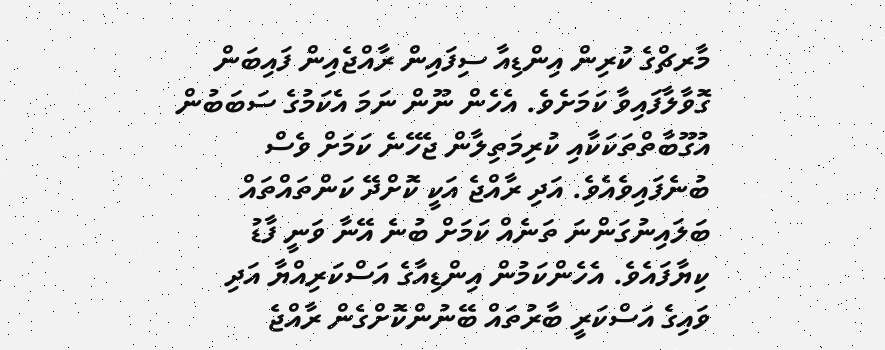މާރޗްގެ ކުރިން އިންޑިއާ ސިފައިން ރާއްޖެއިން ފައިބަން ގޮވާލާފައިވާ ކަމަށެވެ. އެހެން ނޫން ނަމަ އެކަމުގެ ސަބަބުން އުގޫބާތްތަކަކާއި ކުރިމަތިލާން ޖެހޭނެ ކަމަށް ވެސް ބުނެފައިވެއެވެ. އަދި ރާއްޖެ އަކީ ކޮށްދޭ ކަންތައްތައް ބަލައިނުގަންނަ ތަނެއް ކަމަށް ބުނެ އޭނާ ވަނީ ފާޑު ކިޔާފައެވެ. އެހެންކަމުން އިންޑިއާގެ އަސްކަރިއްޔާ އަދި ވައިގެ އަސްކަރީ ބާރުތައް ބޭނުންކޮށްގެން ރާއްޖެ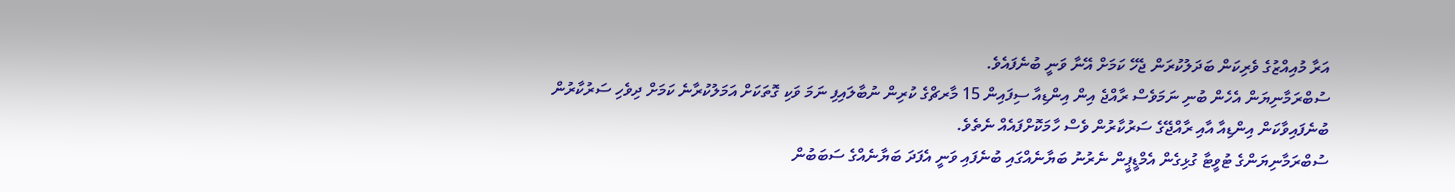އަރާ މުއިއްޒުގެ ވެރިކަން ބަދަލުކުރަން ޖެހޭ ކަމަށް އޭނާ ވަނީ ބުނެފައެވެ.
ސުބްރަމާނިޔަން އެހެން ބުނި ނަމަވެސް ރާއްޖެ އިން އިންޑިއާ ސިފައިން 15 މާރޗްގެ ކުރިން ނުބާލައިފި ނަމަ ވަކި ގޮތަކަށް އަމަލުކުރާނެ ކަމަށް ދިވެހި ސަރުކާރުން ބުނެފައިވާކަން އިންޑިއާ އާއި ރާއްޖޭގެ ސަރުކާރުން ވެސް ހާމަކޮށްފައެއް ނެތެވެ.
ސުބްރަމާނިޔަންގެ ޓުވީޓާ ގުޅިގެން އެމްޑީޕީން ނެރުނު ބަޔާނެއްގައި ބުނެފައި ވަނީ އެފަދަ ބަޔާނެއްގެ ސަބަބުން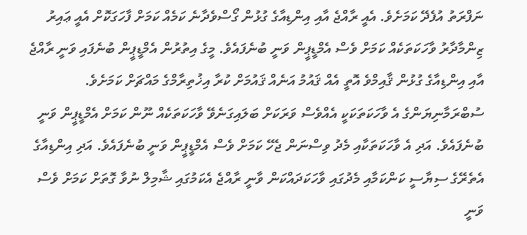ނަފްރަތު އުފެދޭ ކަމަށެވެ. އެއީ ރާއްޖެ އާއި އިންޑިއާގެ ގުޅުން ގޯސްވެދާނެ ކަމެއް ކަމަށް ފާހަގަކޮށް އެއީ ޢައިރު ޒިންމާދާރު ވާހަކަތަކެއް ކަމަށް ވެސް އެމްޑީޕީން ވަނީ ބުނެފައެވެ. މީގެ އިތުރުން އެމްޑީޕީން ބުނެފައި ވަނީ ރާއްޖެ އާއި އިންޑިއާގެ ގުޅުން ޤާއިމްވެ އޮތީ އެއް ޤައުމު އަނެއް ޤައުމަށް ކުރާ އިޚުތިރާމްގެ މައްޗަށް ކަމަށެވެ.
ސުބްރަމާނިޔަންގެ އެ ވާހަކަތަކަކީ އެއްވެސް ވަރަކަށް ބަލައިގަނެވޭ ވާހަކަތަކެއް ނޫން ކަމަށް އެމްޑީޕީން ވަނީ ބުނެފައެވެ. އަދި އެ ވާހަކަތަކާއި މެދު ވިސްނަން ޖެހޭ ކަމަށް ވެސް އެމްޑީޕީން ވަނީ ބުނެފައެވެ. އަދި އިންޑިއާގެ އެތެރޭގެ ސިޔާސީ ކަންކަމާއި މެދުގައި ވާހަކަދައްކަން ވާނީ ރާއްޖެ އެކަމުގައި ޝާމިލް ނުވާ ގޮތަށް ކަމަށް ވެސް ވަނީ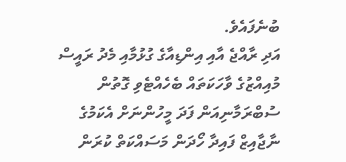ބުނެފައެވެ.
އަދި ރާއްޖެ އާއި އިންޑިއާގެ ގުޅުމާއި މެދު ރައީސް މުއިއްޒުގެ ވާހަކަތައް ބެހެއްޓެވި ގޮތުން ސުބްރަމާނިއަން ފަދަ މީހުންނަށް އެކަމުގެ ނާޖާއިޒް ފައިދާ ހޯދަން މަސައްކަތް ކުރަން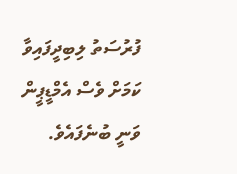ފުރުސަތު ލިބިދީފައިވާ ކަމަށް ވެސް އެމްޑީޕީން ވަނީ ބުނެފައެވެ.